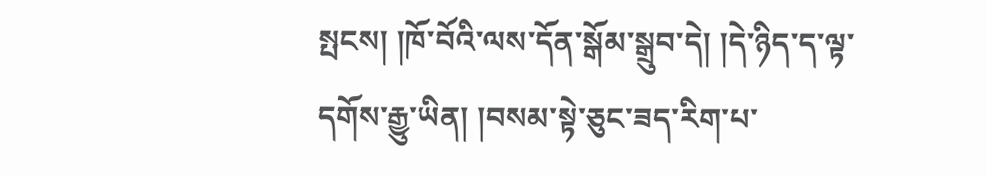སྤངས། །ཁོ་བོའི་ལས་དོན་སྒོམ་སྒྲུབ་དེ། །དེ་ཉིད་ད་ལྟ་དགོས་རྒྱུ་ཡིན། །བསམ་སྟེ་ཅུང་ཟད་རིག་པ་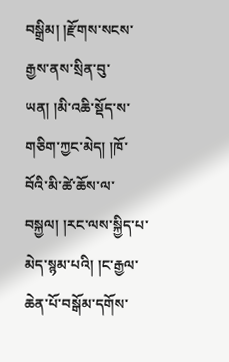བསྒྲིམ། །རྫོགས་སངས་རྒྱས་ནས་སྲིན་བུ་ཡན། །མི་འཆི་སྡོད་ས་གཅིག་ཀྱང་མེད། །ཁོ་བོའི་མི་ཚེ་ཆོས་ལ་བསྐྱལ། །རང་ལས་སྐྱིད་པ་མེད་སྙམ་པའི། །ང་རྒྱལ་ཆེན་པོ་བསྒོམ་དགོས་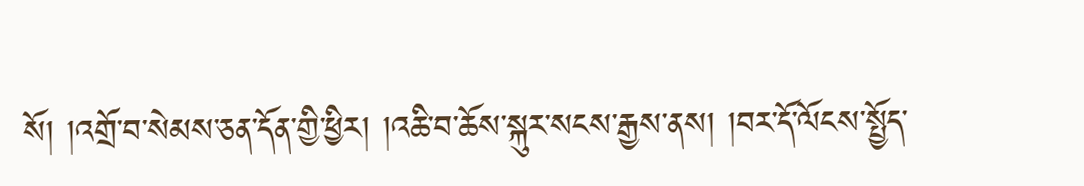སོ། །འགྲོ་བ་སེམས་ཅན་དོན་གྱི་ཕྱིར། །འཆི་བ་ཆོས་སྐུར་སངས་རྒྱས་ནས། །བར་དོ་ལོངས་སྤྱོད་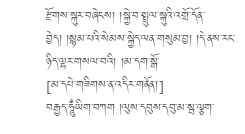རྫོགས་སྐུར་བཞེངས། །སྐྱེ་བ་སྤྲུལ་སྐུའི་འགྲོ་དོན་བྱེད། །སྙམ་པའི་སེམས་སྐྱེད་ལན་གསུམ་བྱ། །དེ་ནས་རང་ཉིད་ལྷར་གསལ་བའི། །མ་དག་སྒོ་
[མ་དཔེ་གཟིགས་ན་འདིར་གནོན།]
བརྒྱད་ཧཱུྃཡིག་བཀག །ལུས་དབུས་དབུ་མ་སྦ་ལྕག་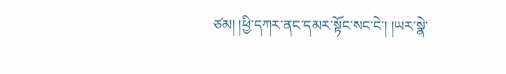ཙམ། །ཕྱི་དཀར་ནང་དམར་སྟོང་སང་ངེ་། །ཡར་སྣེ་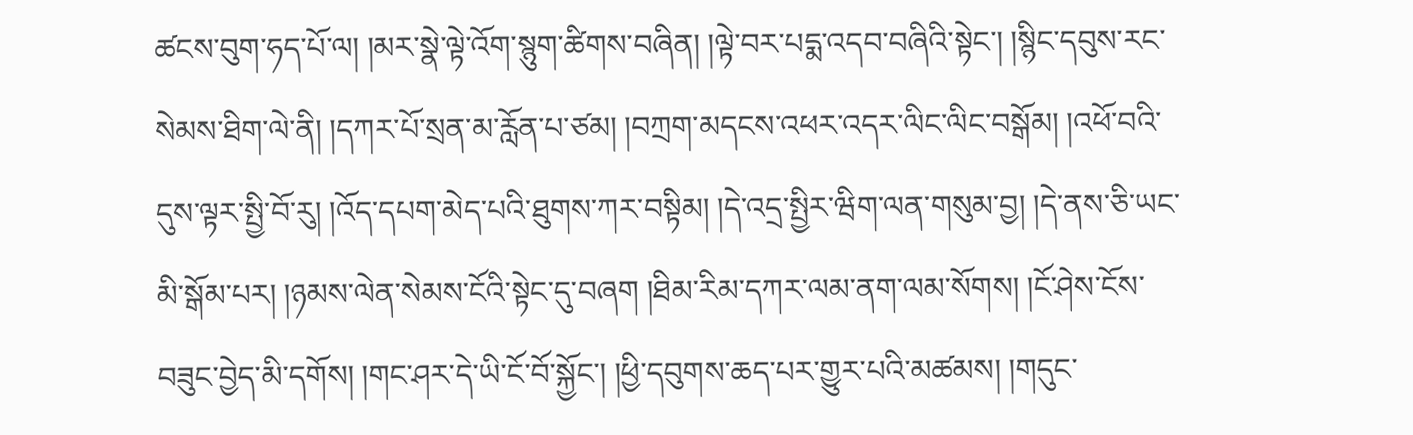ཚངས་བུག་ཧད་པོ་ལ། །མར་སྣེ་ལྟེ་འོག་སྙུག་ཚིགས་བཞིན། །ལྟེ་བར་པདྨ་འདབ་བཞིའི་སྟེང་། །སྙིང་དབུས་རང་སེམས་ཐིག་ལེ་ནི། །དཀར་པོ་སྲན་མ་རློན་པ་ཙམ། །བཀྲག་མདངས་འཕར་འདར་ལིང་ལིང་བསྒོམ། །འཕོ་བའི་དུས་ལྟར་སྤྱི་བོ་རུ། །འོད་དཔག་མེད་པའི་ཐུགས་ཀར་བསྟིམ། །དེ་འདྲ་སྤྱིར་ཝིག་ལན་གསུམ་བྱ། །དེ་ནས་ཅི་ཡང་མི་སྒོམ་པར། །ཉམས་ལེན་སེམས་ངོའི་སྟེང་དུ་བཞག །ཐིམ་རིམ་དཀར་ལམ་ནག་ལམ་སོགས། །ངོ་ཤེས་ངོས་བཟུང་བྱེད་མི་དགོས། །གང་ཤར་དེ་ཡི་ངོ་བོ་སྐྱོང་། །ཕྱི་དབུགས་ཆད་པར་གྱུར་པའི་མཚམས། །གདུང་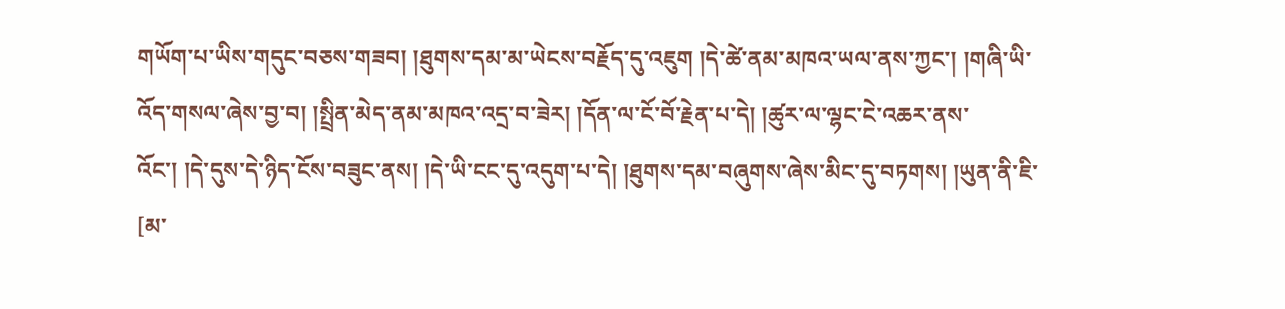གཡོག་པ་ཡིས་གདུང་བཅས་གཟབ། །ཐུགས་དམ་མ་ཡེངས་བརྗོད་དུ་འཇུག །དེ་ཚེ་ནམ་མཁའ་ཡལ་ནས་ཀྱང་། །གཞི་ཡི་འོད་གསལ་ཞེས་བྱ་བ། །སྤྲིན་མེད་ནམ་མཁའ་འདྲ་བ་ཟེར། །དོན་ལ་ངོ་བོ་རྗེན་པ་དེ། །ཚུར་ལ་ལྷང་ངེ་འཆར་ནས་འོང་། །དེ་དུས་དེ་ཉིད་ངོས་བཟུང་ནས། །དེ་ཡི་ངང་དུ་འདུག་པ་དེ། །ཐུགས་དམ་བཞུགས་ཞེས་མིང་དུ་བཏགས། །ཡུན་ནི་ཇི་
[མ་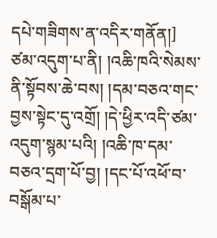དཔེ་གཟིགས་ན་འདིར་གནོན།]
ཙམ་འདུག་པ་ནི། །འཆི་ཁའི་སེམས་ནི་སྟོབས་ཆེ་བས། །དམ་བཅའ་གང་བྱས་སྟེང་དུ་འགྲོ། །དེ་ཕྱིར་འདི་ཙམ་འདུག་སྙམ་པའི། །འཆི་ཁ་དམ་བཅའ་དྲག་པོ་བྱ། །དང་པོ་འཕོ་བ་བསྒོམ་པ་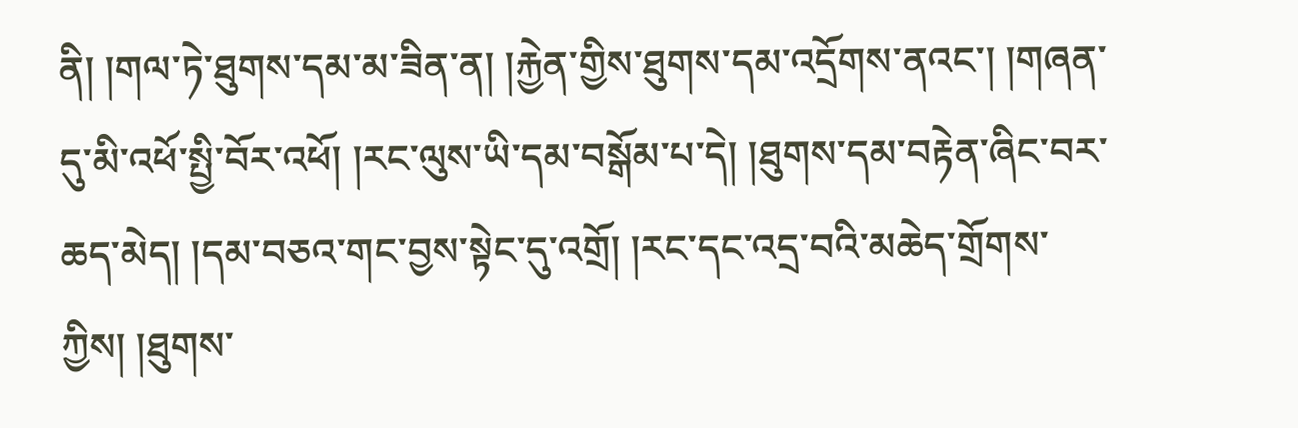ནི། །གལ་ཏེ་ཐུགས་དམ་མ་ཟིན་ན། །རྐྱེན་གྱིས་ཐུགས་དམ་འདྲོགས་ནའང་། །གཞན་དུ་མི་འཕོ་སྤྱི་བོར་འཕོ། །རང་ལུས་ཡི་དམ་བསྒོམ་པ་དེ། །ཐུགས་དམ་བརྟེན་ཞིང་བར་ཆད་མེད། །དམ་བཅའ་གང་བྱས་སྟེང་དུ་འགྲོ། །རང་དང་འདྲ་བའི་མཆེད་གྲོགས་ཀྱིས། །ཐུགས་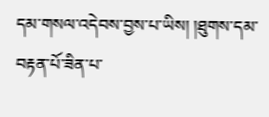དམ་གསལ་འདེབས་བྱས་པ་ཡིས། །ཐུགས་དམ་བརྟན་པོ་ཟིན་པ་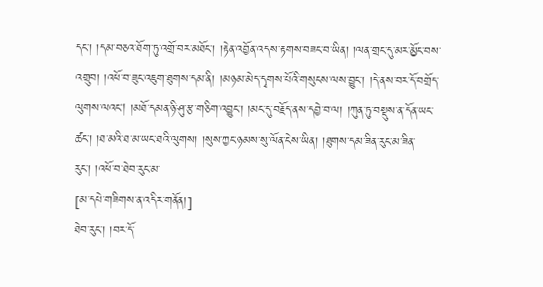དང་། །དམ་བཅའ་ཐོག་ཏུ་འགྲོ་བར་མཐོང་། །རྟེན་འབྱོན་འདས་རྟགས་བཟང་བ་ཡིན། །ལན་གྲང་དུ་མར་མྱོང་བས་འགྲུབ། །འཕོ་བ་ཟུང་འཇུག་ཐུགས་དམ་ནི། །མཉམ་མེད་དྭགས་པོའི་གསུངས་ལས་བྱུང་། །དེ་ནས་བར་དོ་བགྲོད་ལུགས་ལའང། །མཐོ་དམན་ཉི་ཤུ་རྩ་གཅིག་འབྱུང་། །མང་དུ་བརྗོད་ནས་དབྱེ་བ་ལ། །ཀུན་ཏུ་བསྡུས་ན་དོན་ཡང་ཚང་། །ཐ་མའི་ཐ་མ་ཡང་ཐའི་ལུགས། །སུས་ཀྱང་ཉམས་སུ་ལོན་ངེས་ཡིན། །ཐུགས་དམ་ཟིན་རུང་མ་ཟིན་རུང་། །འཕོ་བ་ཐེབ་རུང་མ་
[མ་དཔེ་གཟིགས་ན་འདིར་གནོན།]
ཐེབ་རུང་། །བར་དོ་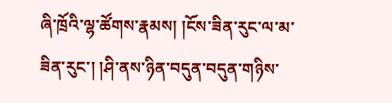ཞི་ཁྲོའི་ལྷ་ཚོགས་རྣམས། །ངོས་ཟིན་རུང་ལ་མ་ཟིན་རུང་། །ཤི་ནས་ཉིན་བདུན་བདུན་གཉིས་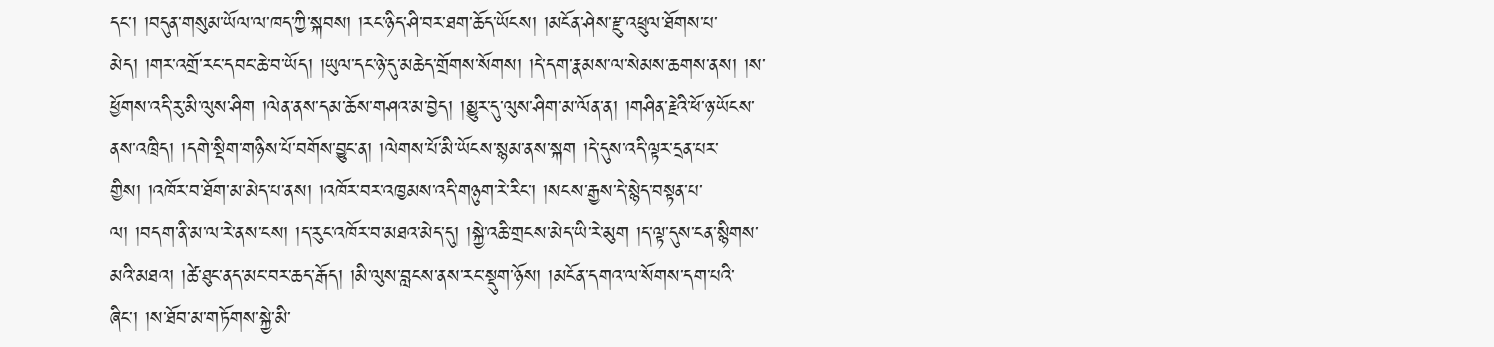དང་། །བདུན་གསུམ་ཡོལ་ལ་ཁད་ཀྱི་སྐབས། །རང་ཉིད་ཤི་བར་ཐག་ཆོད་ཡོངས། །མངོན་ཤེས་རྫུ་འཕྲུལ་ཐོགས་པ་མེད། །གར་འགྲོ་རང་དབང་ཆེ་བ་ཡོད། །ཡུལ་དང་ཉེ་དུ་མཆེད་གྲོགས་སོགས། །དེ་དག་རྣམས་ལ་སེམས་ཆགས་ནས། །ས་ཕྱོགས་འདི་རུ་མི་ལུས་ཤིག །ལེན་ནས་དམ་ཆོས་གཤའ་མ་བྱེད། །མྱུར་དུ་ལུས་ཤིག་མ་ལོན་ན། །གཤིན་རྗེའི་ཕོ་ཉ་ཡོངས་ནས་འཁྲིད། །དགེ་སྡིག་གཉིས་པོ་བགོས་བྱུང་ན། །ལེགས་པོ་མི་ཡོངས་སྙམ་ནས་སྐག །དེ་དུས་འདི་ལྟར་དྲན་པར་གྱིས། །འཁོར་བ་ཐོག་མ་མེད་པ་ནས། །འཁོར་བར་འཁྱམས་འདི་གཉུག་རེ་རིང་། །སངས་རྒྱས་དེ་སྙེད་བསྟན་པ་ལ། །བདག་ནི་མ་ལ་རེ་ནས་ངས། །ད་རུང་འཁོར་བ་མཐའ་མེད་དུ། །སྐྱེ་འཆི་གྲངས་མེད་ཡི་རེ་མུག །ད་ལྟ་དུས་ངན་སྙིགས་མའི་མཐའ། །ཚེ་ཐུང་ནད་མང་བར་ཆད་རྒོད། །མི་ལུས་བླངས་ནས་རང་སྡུག་ཉོས། །མངོན་དགའ་ལ་སོགས་དག་པའི་ཞིང་། །ས་ཐོབ་མ་གཏོགས་སྐྱེ་མི་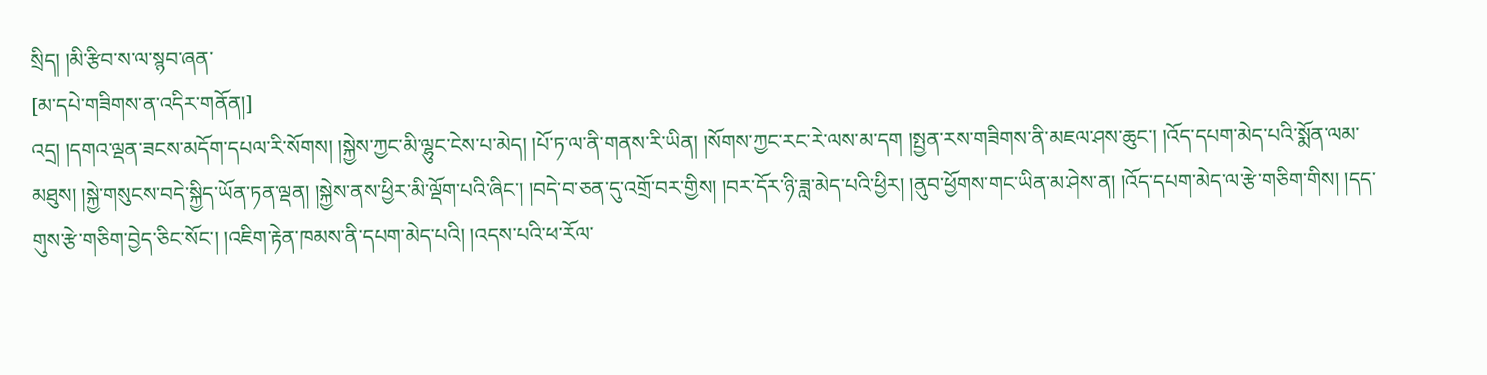སྲིད། །མི་རྩིབ་ས་ལ་སྙབ་ཞན་
[མ་དཔེ་གཟིགས་ན་འདིར་གནོན།]
འདྲ། །དགའ་ལྡན་ཟངས་མདོག་དཔལ་རི་སོགས། །སྐྱེས་ཀྱང་མི་ལྷུང་ངེས་པ་མེད། །པོ་ཏ་ལ་ནི་གནས་རི་ཡིན། །སོགས་ཀྱང་རང་རེ་ལས་མ་དག །སྤྱན་རས་གཟིགས་ནི་མཇལ་ཤས་ཆུང་། །འོད་དཔག་མེད་པའི་སྨོན་ལམ་མཐུས། །སྐྱེ་གསུངས་བདེ་སྐྱིད་ཡོན་ཏན་ལྡན། །སྐྱེས་ནས་ཕྱིར་མི་ལྡོག་པའི་ཞིང་། །བདེ་བ་ཅན་དུ་འགྲོ་བར་གྱིས། །བར་དོར་ཉི་ཟླ་མེད་པའི་ཕྱིར། །ནུབ་ཕྱོགས་གང་ཡིན་མ་ཤེས་ན། །འོད་དཔག་མེད་ལ་རྩེ་གཅིག་གིས། །དད་གུས་རྩེ་གཅིག་བྱེད་ཅིང་སོང་། །འཇིག་རྟེན་ཁམས་ནི་དཔག་མེད་པའི། །འདས་པའི་ཕ་རོལ་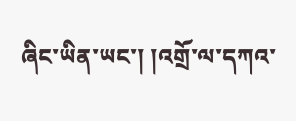ཞིང་ཡིན་ཡང་། །འགྲོ་ལ་དཀའ་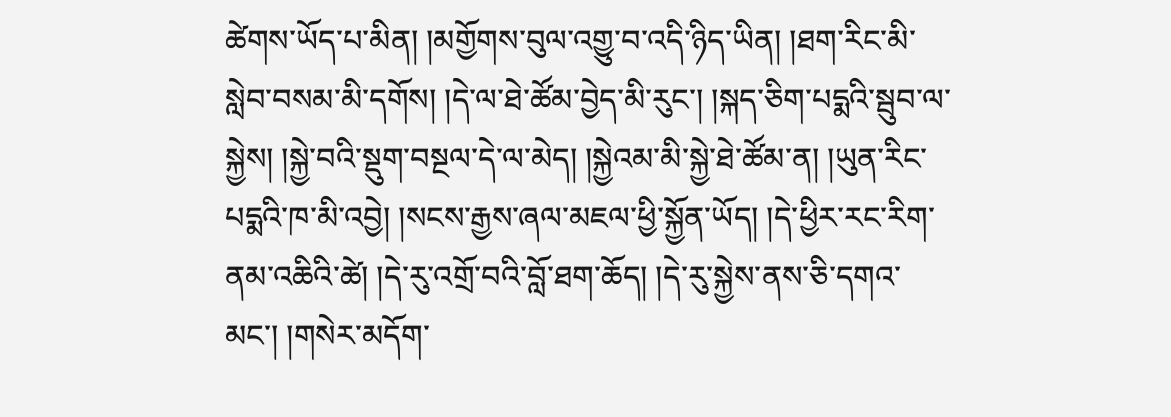ཚེགས་ཡོད་པ་མིན། །མགྱོགས་བུལ་འགྱུ་བ་འདི་ཉིད་ཡིན། །ཐག་རིང་མི་སླེབ་བསམ་མི་དགོས། །དེ་ལ་ཐེ་ཚོམ་བྱེད་མི་རུང་། །སྐད་ཅིག་པདྨའི་སྦུབ་ལ་སྐྱེས། །སྐྱེ་བའི་སྡུག་བསྔལ་དེ་ལ་མེད། །སྐྱེའམ་མི་སྐྱེ་ཐེ་ཚོམ་ན། །ཡུན་རིང་པདྨའི་ཁ་མི་འབྱེ། །སངས་རྒྱས་ཞལ་མཇལ་ཕྱི་སྐྱོན་ཡོད། །དེ་ཕྱིར་རང་རིག་ནམ་འཆིའི་ཚེ། །དེ་རུ་འགྲོ་བའི་བློ་ཐག་ཆོད། །དེ་རུ་སྐྱེས་ནས་ཅི་དགའ་མང་། །གསེར་མདོག་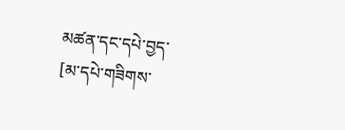མཚན་དང་དཔེ་བྱད་
[མ་དཔེ་གཟིགས་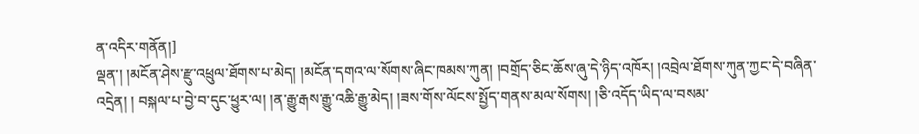ན་འདིར་གནོན།]
ལྡན་། །མངོན་ཤེས་རྫུ་འཕྲུལ་ཐོགས་པ་མེད། །མངོན་དགའ་ལ་སོགས་ཞིང་ཁམས་ཀུན། །བགྲོད་ཅིང་ཆོས་ཞུ་དེ་ཉིད་འཁོར། །འབྲེལ་ཐོགས་ཀུན་ཀྱང་དེ་བཞིན་འདྲེན། ། བསྐལ་པ་བྱེ་བ་དུང་ཕྱུར་ལ། །ན་རྒྱུ་རྒས་རྒྱུ་འཆི་རྒྱུ་མེད། །ཟས་གོས་ལོངས་སྤྱོད་གནས་མལ་སོགས། །ཅི་འདོད་ཡིད་ལ་བསམ་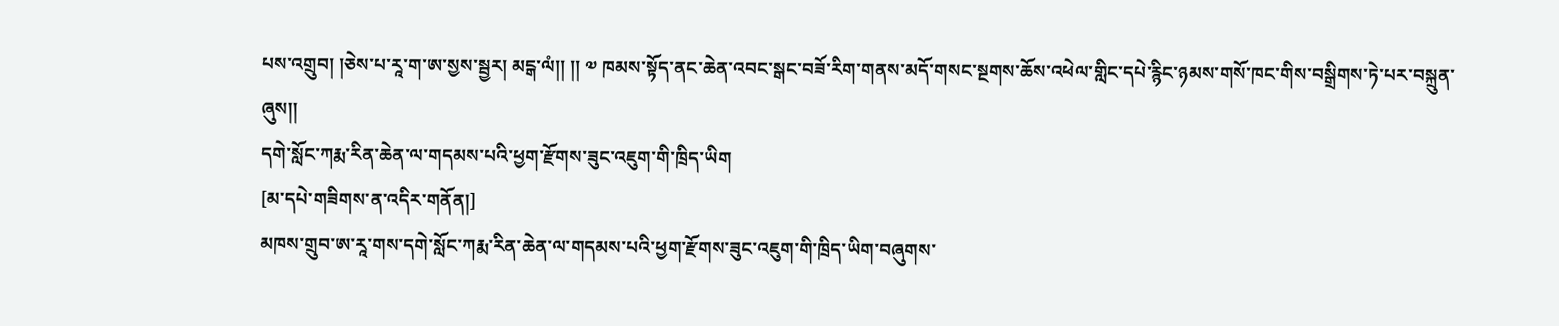པས་འགྲུབ། །ཅེས་པ་རཱ་ག་ཨ་སྱས་སྦྱར། མངྒ་ལཾ།། །། ༧ ཁམས་སྟོད་ནང་ཆེན་འབང་སྒང་བཟོ་རིག་གནས་མདོ་གསང་སྔགས་ཆོས་འཕེལ་གླིང་དཔེ་རྙིང་ཉམས་གསོ་ཁང་གིས་བསྒྲིགས་ཏེ་པར་བསྐྲུན་ཞུས།།
དགེ་སློང་ཀརྨ་རིན་ཆེན་ལ་གདམས་པའི་ཕྱག་རྫོགས་ཟུང་འཇུག་གི་ཁྲིད་ཡིག
[མ་དཔེ་གཟིགས་ན་འདིར་གནོན།]
མཁས་གྲུབ་ཨ་རཱ་གས་དགེ་སློང་ཀརྨ་རིན་ཆེན་ལ་གདམས་པའི་ཕྱག་རྫོགས་ཟུང་འཇུག་གི་ཁྲིད་ཡིག་བཞུགས་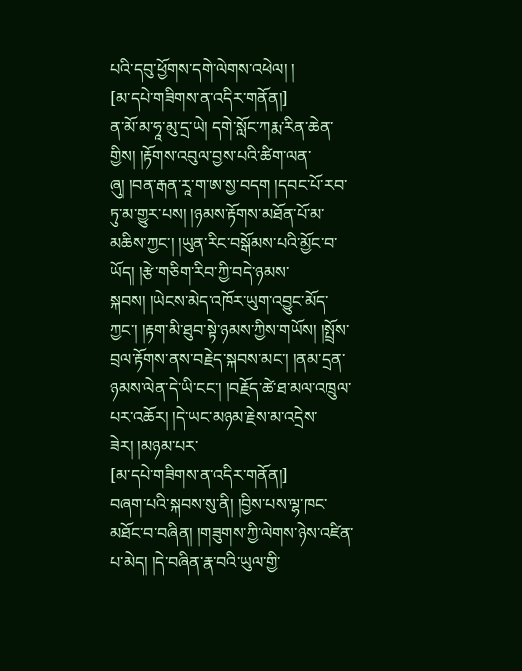པའི་དབུ་ཕྱོགས་དགེ་ལེགས་འཕེལ། །
[མ་དཔེ་གཟིགས་ན་འདིར་གནོན།]
ན་མོ་མ་ཧཱ་མུ་དྲ་ཡེ། དགེ་སློང་ཀརྨ་རིན་ཆེན་གྱིས། །རྟོགས་འབུལ་བྱས་པའི་ཚིག་ལན་ཞུ། །བན་རྒན་རཱ་ག་ཨ་སྱ་བདག །དབང་པོ་རབ་ཏུ་མ་གྱུར་པས། །ཉམས་རྟོགས་མཐོན་པོ་མ་མཆིས་ཀྱང་། །ཡུན་རིང་བསྒོམས་པའི་མྱོང་བ་ཡོད། །རྩེ་གཅིག་རིབ་ཀྱི་བདེ་ཉམས་སྐབས། །ཡེངས་མེད་འཁོར་ཡུག་འབྱུང་མོད་ཀྱང་། །རྟག་མི་ཐུབ་སྟེ་ཉམས་ཀྱིས་གཡོས། །སྤྲོས་བྲལ་རྟོགས་ནས་བརྗེད་སྐབས་མང་། །ནམ་དྲན་ཉམས་ལེན་དེ་ཡི་ངང་། །བརྗོད་ཚེ་ཐ་མལ་འཁྲུལ་པར་འཆོར། །དེ་ཡང་མཉམ་རྗེས་མ་འདྲེས་ཟེར། །མཉམ་པར་
[མ་དཔེ་གཟིགས་ན་འདིར་གནོན།]
བཞག་པའི་སྐབས་སུ་ནི། །བྱིས་པས་ལྷ་ཁང་མཐོང་བ་བཞིན། །གཟུགས་ཀྱི་ལེགས་ཉེས་འཛིན་པ་མེད། །དེ་བཞིན་རྣ་བའི་ཡུལ་གྱི་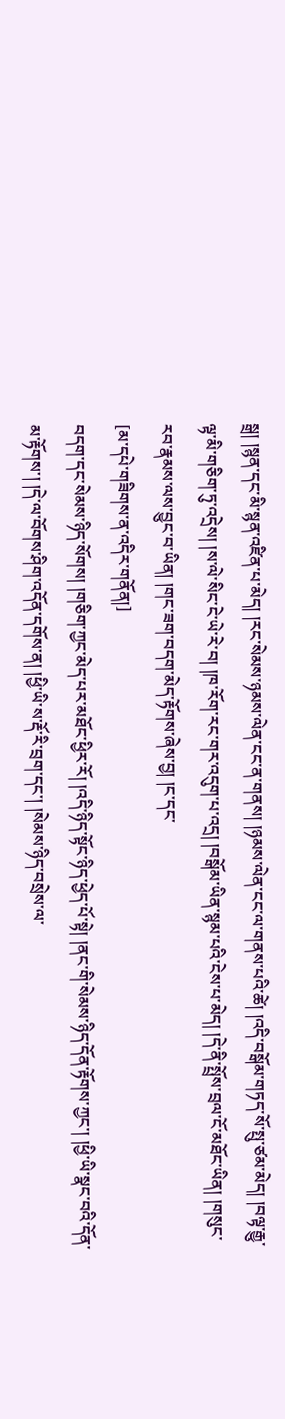སྒྲ། །སྙན་དང་མི་སྙན་འཛིན་པ་མེད། །རང་སེམས་ཉམས་ལེན་ངང་ན་གནས། །ཉམས་ལེན་ངང་ལ་གནས་པའི་ཚེ། །འདི་བསྒོམ་གཏད་སོ་སྤུ་ཙམ་མེད། །བལྟ་རྒྱུ་ལྟ་མི་གཅིག་ཏུ་འདྲེས། །ས་ལེ་སིང་ངེ་ཡེ་རེ་བ། །ཁ་རོག་རང་གར་འདུག་པ་འདྲ། །བསྒོམ་ཡིན་སྙམ་པའི་ངེས་པ་མེད། །དེ་ནི་སྤྲོས་བྲལ་ངོ་མཐོང་ཡིན། །གསུང་རབ་རྣམས་ལས་བྱུང་བ་ཡིན། །གང་ཟག་བདག་མེད་རྟོགས་ཞེས་བྱ། །ང་དང་
[མ་དཔེ་གཟིགས་ན་འདིར་གནོན།]
བདག་དང་སེམས་ཉིད་སོགས། །གཅིག་ཀྱང་མེད་པར་མཐོང་ཕྱིར་རོ། །འདི་ཉིད་སྟོང་ཉིད་ཕྱེད་པོ་སྟེ། །ནང་གི་སེམས་ཉིད་དོན་རྟོགས་ཀྱང་། །ཕྱི་ཡི་སྣང་བའི་དོན་མ་རྟོགས་། །དེ་ལ་བོགས་ཤིག་འདོན་དགོས་ན། །ཕྱི་ཡི་ས་རྡོ་རི་བྲག་དང་། །སེམས་ཉིད་བསྲེས་ལ་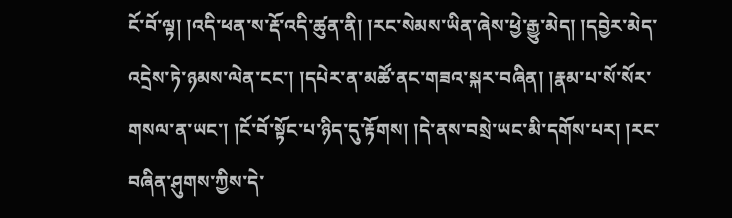ངོ་བོ་ལྟ། །འདི་ཕན་ས་རྡོ་འདི་ཚུན་ནི། །རང་སེམས་ཡིན་ཞེས་ཕྱེ་རྒྱུ་མེད། །དབྱེར་མེད་འདྲེས་ཏེ་ཉམས་ལེན་ངང་། །དཔེར་ན་མཚོ་ནང་གཟའ་སྐར་བཞིན། །རྣམ་པ་སོ་སོར་གསལ་ན་ཡང་། །ངོ་བོ་སྟོང་པ་ཉིད་དུ་རྟོགས། །དེ་ནས་བསྲེ་ཡང་མི་དགོས་པར། །རང་བཞིན་ཤུགས་ཀྱིས་དེ་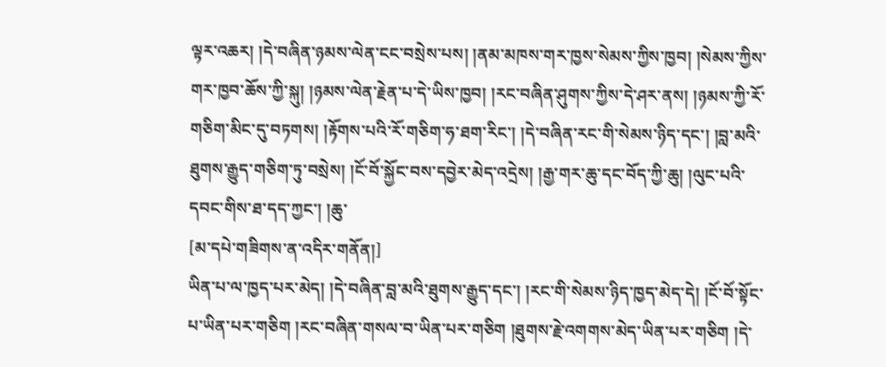ལྟར་འཆར། །དེ་བཞིན་ཉམས་ལེན་ངང་བསྲེས་པས། །ནམ་མཁས་གར་ཁྱས་སེམས་ཀྱིས་ཁྱབ། །སེམས་ཀྱིས་གར་ཁྱབ་ཆོས་ཀྱི་སྐུ། །ཉམས་ལེན་རྗེན་པ་དེ་ཡིས་ཁྱབ། །རང་བཞིན་ཤུགས་ཀྱིས་དེ་ཤར་ནས། །ཉམས་ཀྱི་རོ་གཅིག་མིང་དུ་བཏགས། །རྟོགས་པའི་རོ་གཅིག་ཧ་ཐག་རིང་། །དེ་བཞིན་རང་གི་སེམས་ཉིད་དང་། །བླ་མའི་ཐུགས་རྒྱུད་གཅིག་ཏུ་བསྲེས། །ངོ་བོ་སྐྱོང་བས་དབྱེར་མེད་འདྲེས། །རྒྱ་གར་ཆུ་དང་བོད་ཀྱི་ཆུ། །ལུང་པའི་དབང་གིས་ཐ་དད་ཀྱང་། །ཆུ་
[མ་དཔེ་གཟིགས་ན་འདིར་གནོན།]
ཡིན་པ་ལ་ཁྱད་པར་མེད། །དེ་བཞིན་བླ་མའི་ཐུགས་རྒྱུད་དང་། །རང་གི་སེམས་ཉིད་ཁྱད་མེད་དེ། །ངོ་བོ་སྟོང་པ་ཡིན་པར་གཅིག །རང་བཞིན་གསལ་བ་ཡིན་པར་གཅིག །ཐུགས་རྗེ་འགགས་མེད་ཡིན་པར་གཅིག །དེ་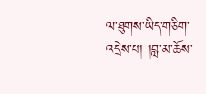ལ་ཐུགས་ཡིད་གཅིག་འདྲེས་པ། །བླ་མ་ཆོས་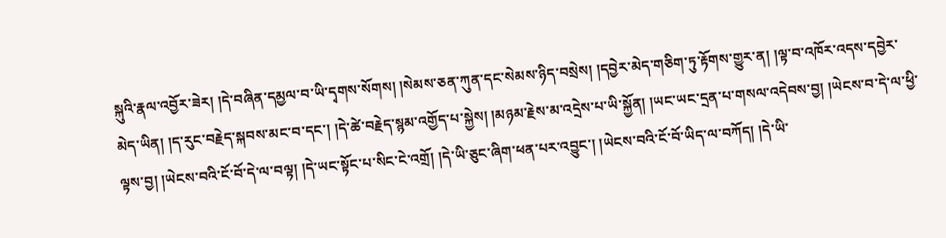སྐུའི་རྣལ་འབྱོར་ཟེར། །དེ་བཞིན་དམྱལ་བ་ཡི་དྭགས་སོགས། །སེམས་ཅན་ཀུན་དང་སེམས་ཉིད་བསྲེས། །དབྱེར་མེད་གཅིག་ཏུ་རྟོགས་གྱུར་ན། །ལྟ་བ་འཁོར་འདས་དབྱེར་མེད་ཡིན། །ད་རུང་བརྗེད་སྐབས་མང་བ་དང་། །དེ་ཚེ་བརྗེད་སྙམ་འགྱོད་པ་སྐྱེས། །མཉམ་རྗེས་མ་འདྲེས་པ་ཡི་སྐྱོན། །ཡང་ཡང་དྲན་པ་གསལ་འདེབས་བྱ། །ཡེངས་བ་དེ་ལ་ཕྱི་ལྟས་བྱ། །ཡེངས་བའི་ངོ་བོ་དེ་ལ་བལྟ། །དེ་ཡང་སྟོང་པ་སིང་ངེ་འགྲོ། །དེ་ཡི་ཅུང་ཞིག་ཕན་པར་འབྱུང་། །ཡེངས་བའི་ངོ་བོ་ཡིད་ལ་བཀོད། །དེ་ཡི་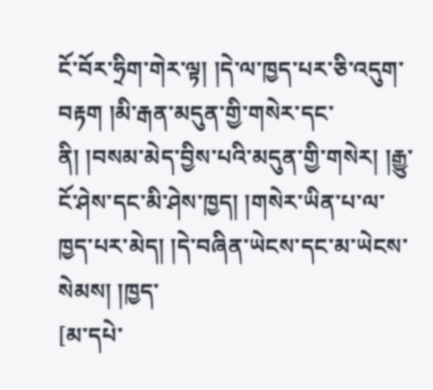ངོ་བོར་ཧྲིག་གེར་ལྟ། །དེ་ལ་ཁྱད་པར་ཅི་འདུག་བརྟག །མི་རྒན་མདུན་གྱི་གསེར་དང་ནི། །བསམ་མེད་བྱིས་པའི་མདུན་གྱི་གསེར། །རྒྱུ་ངོ་ཤེས་དང་མི་ཤེས་ཁྱད། །གསེར་ཡིན་པ་ལ་ཁྱད་པར་མེད། །དེ་བཞིན་ཡེངས་དང་མ་ཡེངས་སེམས། །ཁྱད་
[མ་དཔེ་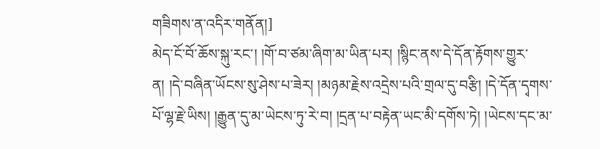གཟིགས་ན་འདིར་གནོན།]
མེད་ངོ་བོ་ཆོས་སྐུ་རང་། །གོ་བ་ཙམ་ཞིག་མ་ཡིན་པར། །སྙིང་ནས་དེ་དོན་རྟོགས་གྱུར་ན། །དེ་བཞིན་ཡོངས་སུ་ཤེས་པ་ཟེར། །མཉམ་རྗེས་འདྲེས་པའི་གྲལ་དུ་བརྩི། །དེ་དོན་དྭགས་པོ་ལྷ་རྗེ་ཡིས། །རྒྱུན་དུ་མ་ཡེངས་ཏུ་རེ་བ། །དྲན་པ་བརྟེན་ཡང་མི་དགོས་ཏེ། །ཡེངས་དང་མ་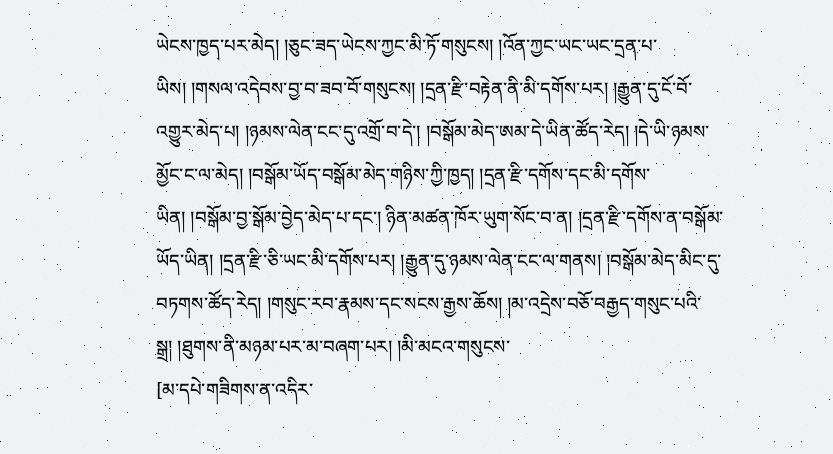ཡེངས་ཁྱད་པར་མེད། །ཅུང་ཟད་ཡེངས་ཀྱང་མི་ཏོ་གསུངས། །འོན་ཀྱང་ཡང་ཡང་དྲན་པ་ཡིས། །གསལ་འདེབས་བྱ་བ་ཟབ་བོ་གསུངས། །དྲན་རྫི་བརྟེན་ནི་མི་དགོས་པར། །རྒྱུན་དུ་ངོ་བོ་འགྱུར་མེད་པ། །ཉམས་ལེན་ངང་དུ་འགྲོ་བ་དེ་། །བསྒོམ་མེད་ཨམ་དེ་ཡིན་ཚོད་རེད། །དེ་ཡི་ཉམས་མྱོང་ང་ལ་མེད། །བསྒོམ་ཡོད་བསྒོམ་མེད་གཉིས་ཀྱི་ཁྱད། །དྲན་རྫི་དགོས་དང་མི་དགོས་ཡིན། །བསྒོམ་བྱ་སྒོམ་བྱེད་མེད་པ་དང་། ཉིན་མཚན་ཁོར་ཡུག་སོང་བ་ན། །དྲན་རྫི་དགོས་ན་བསྒོམ་ཡོད་ཡིན། །དྲན་རྫི་ཅི་ཡང་མི་དགོས་པར། །རྒྱུན་དུ་ཉམས་ལེན་ངང་ལ་གནས། །བསྒོམ་མེད་མིང་དུ་བཏགས་ཚོད་རེད། །གསུང་རབ་རྣམས་དང་སངས་རྒྱས་ཆོས། །མ་འདྲེས་བཅོ་བརྒྱད་གསུང་པའི་སྒྲ། །ཐུགས་ནི་མཉམ་པར་མ་བཞག་པར། །མི་མངའ་གསུངས་
[མ་དཔེ་གཟིགས་ན་འདིར་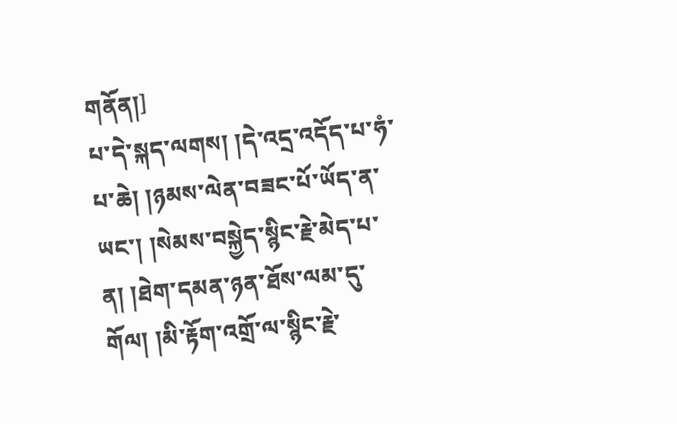གནོན།]
པ་དེ་སྐད་ལགས། །དེ་འདྲ་འདོད་པ་ཧཾ་པ་ཆེ། །ཉམས་ལེན་བཟང་པོ་ཡོད་ན་ཡང་། །སེམས་བསྐྱེད་སྙིང་རྗེ་མེད་པ་ན། །ཐེག་དམན་ཉན་ཐོས་ལམ་དུ་གོལ། །མི་རྟོག་འགྲོ་ལ་སྙིང་རྗེ་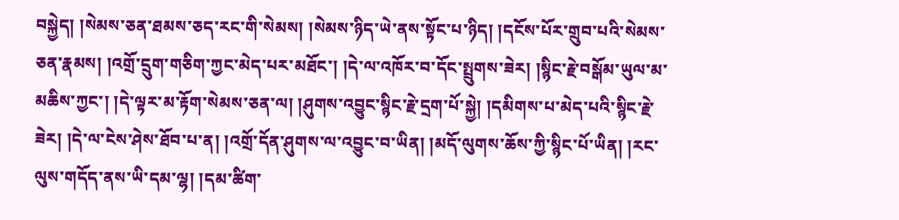བསྐྱེད། །སེམས་ཅན་ཐམས་ཅད་རང་གི་སེམས། །སེམས་ཉིད་ཡེ་ནས་སྟོང་པ་ཉིད། །དངོས་པོར་གྲུབ་པའི་སེམས་ཅན་རྣམས། །འགྲོ་དྲུག་གཅིག་ཀྱང་མེད་པར་མཐོང་། །དེ་ལ་འཁོར་བ་དོང་སྤྲུགས་ཟེར། །སྙིང་རྗེ་བསྒོམ་ཡུལ་མ་མཆིས་ཀྱང་། །དེ་ལྟར་མ་རྟོག་སེམས་ཅན་ལ། །ཤུགས་འབྱུང་སྙིང་རྗེ་དྲག་པོ་སྐྱེ། །དམིགས་པ་མེད་པའི་སྙིང་རྗེ་ཟེར། །དེ་ལ་ངེས་ཤེས་ཐོབ་པ་ན། །འགྲོ་དོན་ཤུགས་ལ་འབྱུང་བ་ཡིན། །མདོ་ལུགས་ཆོས་ཀྱི་སྙིང་པོ་ཡིན། །རང་ལུས་གདོད་ནས་ཡི་དམ་ལྷ། །དམ་ཚིག་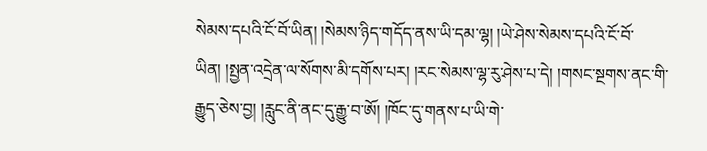སེམས་དཔའི་ངོ་བོ་ཡིན། །སེམས་ཉིད་གདོད་ནས་ཡི་དམ་ལྷ། །ཡེ་ཤེས་སེམས་དཔའི་ངོ་བོ་ཡིན། །སྤྱན་འདྲེན་ལ་སོགས་མི་དགོས་པར། །རང་སེམས་ལྷ་རུ་ཤེས་པ་དེ། །གསང་སྔགས་ནང་གི་རྒྱུད་ཅེས་བྱ། །རླུང་ནི་ནང་དུ་རྒྱུ་བ་ཨོ། །ཁོང་དུ་གནས་པ་ཡི་གེ་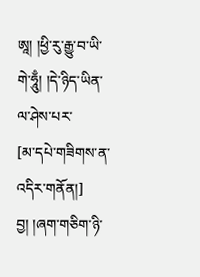ཨཱ། །ཕྱི་རུ་རྒྱུ་བ་ཡི་གེ་ཧཱུྃ། །དེ་ཉིད་ཡིན་ལ་ཤེས་པར་
[མ་དཔེ་གཟིགས་ན་འདིར་གནོན།]
བྱ། །ཞག་གཅིག་ཉི་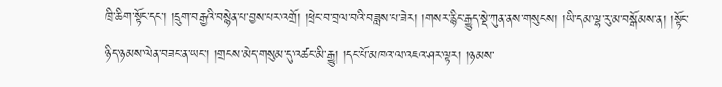ཁྲི་ཆིག་སྟོང་དང་། །དྲུག་བརྒྱའི་བསྙེན་པ་བྱས་པར་འགྲོ། །ཕྲེང་བ་བྲལ་བའི་བཟླས་པ་ཟེར། །གསར་རྙིང་རྒྱུད་སྡེ་ཀུན་ནས་གསུངས། །ཡི་དམ་ལྷ་རུ་མ་བསྒོམས་ན། །སྟོང་ཉིད་ཉམས་ལེན་བཟང་ན་ཡང་། །གྲངས་མེད་གསུམ་དུ་འཚང་མི་རྒྱུ། །དང་པོ་མཁའ་ལ་འཇའ་ཤར་ལྟར། །ཉམས་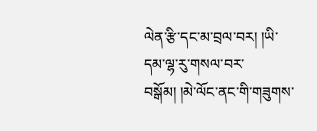ལེན་རྩི་དང་མ་བྲལ་བར། །ཡི་དམ་ལྷ་རུ་གསལ་བར་བསྒོམ། །མེ་ལོང་ནང་གི་གཟུགས་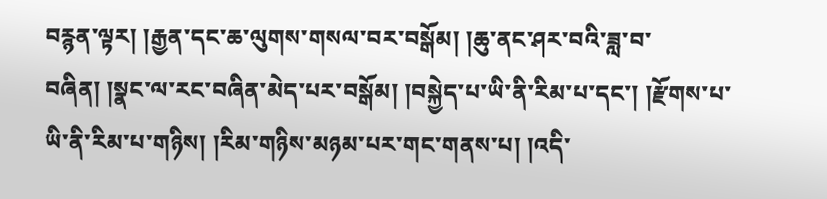བརྙན་ལྟར། །རྒྱན་དང་ཆ་ལུགས་གསལ་བར་བསྒོམ། །ཆུ་ནང་ཤར་བའི་ཟླ་བ་བཞིན། །སྣང་ལ་རང་བཞིན་མེད་པར་བསྒོམ། །བསྐྱེད་པ་ཡི་ནི་རིམ་པ་དང་། །རྫོགས་པ་ཡི་ནི་རིམ་པ་གཉིས། །རིམ་གཉིས་མཉམ་པར་གང་གནས་པ། །འདི་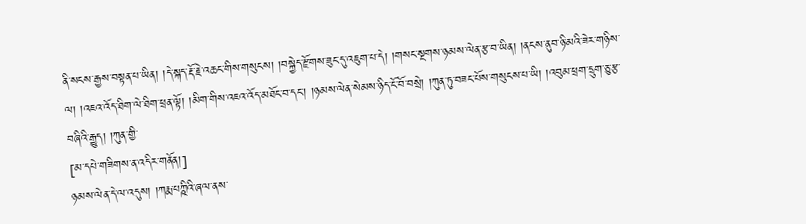ནི་སངས་རྒྱས་བསྟན་པ་ཡིན། །དེ་སྐད་རྡོ་རྗེ་འཆང་གིས་གསུངས། །བསྐྱེད་རྫོགས་ཟུང་དུ་འཇུག་པ་དེ། །གསང་སྔགས་ཉམས་ལེན་རྩ་བ་ཡིན། །ནངས་ནུབ་ཉི་མའི་ཟེར་གཉིས་ལ། །འཇའ་འོད་ཐིག་ལེ་ཐིག་ཕྲན་ལྟོ། །མིག་གིས་འཇའ་འོད་མཐོང་བ་དང་། །ཉམས་ལེན་སེམས་ཉིད་ངོ་བོ་བསྲེ། །ཀུན་ཏུ་བཟང་པོས་གསུངས་པ་ཡི། །འབུམ་ཕྲག་དྲུག་ཅུ་རྩ་བཞིའི་རྒྱུད། །ཀུན་གྱི་
[མ་དཔེ་གཟིགས་ན་འདིར་གནོན།]
ཉམས་ལེན་དེ་ལ་འདུས། །ཀརྨ་པཀྵིའི་ཞལ་ནས་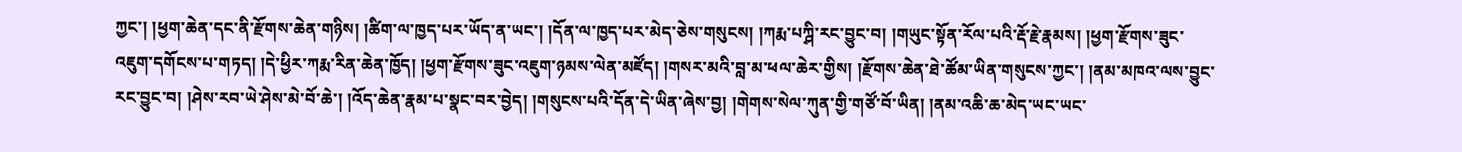ཀྱང་། །ཕྱག་ཆེན་དང་ནི་རྫོགས་ཆེན་གཉིས། །ཚིག་ལ་ཁྱད་པར་ཡོད་ན་ཡང་། །དོན་ལ་ཁྱད་པར་མེད་ཅེས་གསུངས། །ཀརྨ་པཀྴི་རང་བྱུང་བ། །གཡུང་སྟོན་རོལ་པའི་རྡོ་རྗེ་རྣམས། །ཕྱག་རྫོགས་ཟུང་འཇུག་དགོངས་པ་གཏད། །དེ་ཕྱིར་ཀརྨ་རིན་ཆེན་ཁྱོད། །ཕྱག་རྫོགས་ཟུང་འཇུག་ཉམས་ལེན་མཛོད། །གསར་མའི་བླ་མ་ཕལ་ཆེར་གྱིས། །རྫོགས་ཆེན་ཐེ་ཚོམ་ཡིན་གསུངས་ཀྱང་། །ནམ་མཁའ་ལས་བྱུང་རང་བྱུང་བ། །ཤེས་རབ་ཡེ་ཤེས་མེ་བོ་ཆེ་། །འོད་ཆེན་རྣམ་པ་སྣང་བར་བྱེད། །གསུངས་པའི་དོན་དེ་ཡིན་ཞེས་བྱ། །གེགས་སེལ་ཀུན་གྱི་གཙོ་བོ་ཡིན། །ནམ་འཆི་ཆ་མེད་ཡང་ཡང་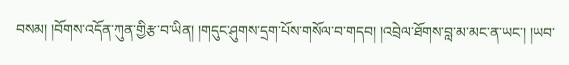བསམ། །བོགས་འདོན་ཀུན་གྱིརྩ་བ་ཡིན། །གདུང་ཤུགས་དྲག་པོས་གསོལ་བ་གདབ། །འབྲེལ་ཐོགས་བླ་མ་མང་ན་ཡང་། །ཡབ་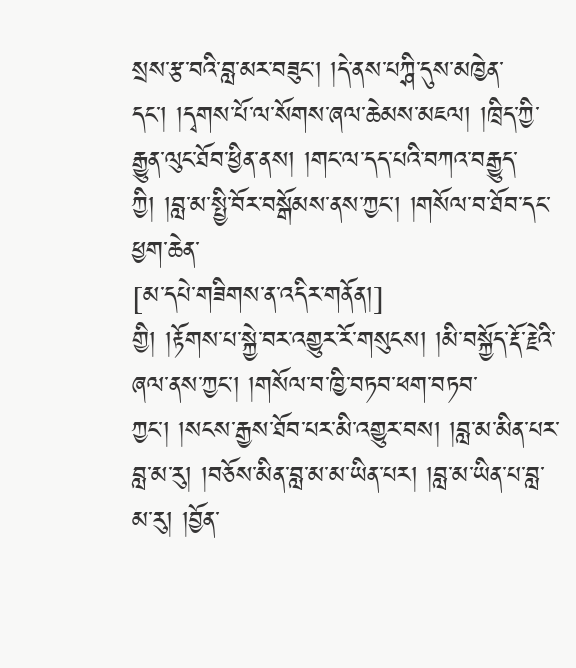སྲས་རྩ་བའི་བླ་མར་བཟུང་། །དེ་ནས་པཀྴི་དུས་མཁྱེན་དང་། །དྭགས་པོ་ལ་སོགས་ཞལ་ཆེམས་མཇལ། །ཁྲིད་ཀྱི་རྒྱུན་ལུང་ཐོབ་ཕྱིན་ནས། །གང་ལ་དད་པའི་བཀའ་བརྒྱུད་ཀྱི། །བླ་མ་སྤྱི་བོར་བསྒོམས་ནས་ཀྱང་། །གསོལ་བ་ཐོབ་དང་ཕྱག་ཆེན་
[མ་དཔེ་གཟིགས་ན་འདིར་གནོན།]
གྱི། །རྟོགས་པ་སྐྱེ་བར་འགྱུར་རོ་གསུངས། །མི་བསྐྱོད་རྡོ་རྗེའི་ཞལ་ནས་ཀྱང་། །གསོལ་བ་ཁྱི་བཏབ་ཕག་བཏབ་ཀྱང་། །སངས་རྒྱས་ཐོབ་པར་མི་འགྱུར་བས། །བླ་མ་མིན་པར་བླ་མ་རུ། །བཅོས་མིན་བླ་མ་མ་ཡིན་པར། །བླ་མ་ཡིན་པ་བླ་མ་རུ། །བྱོན་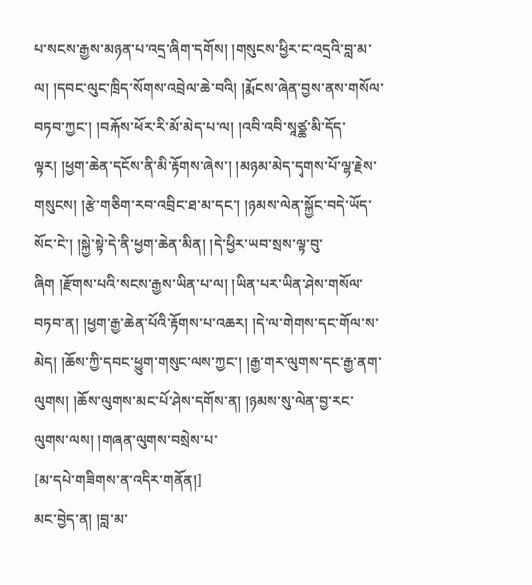པ་སངས་རྒྱས་མཉན་པ་འདྲ་ཞིག་དགོས། །གསུངས་ཕྱིར་ང་འདྲའི་བླ་མ་ལ། །དབང་ལུང་ཁྲིད་སོགས་འབྲེལ་ཆེ་བའི། །རྨོངས་ཞེན་བྱས་ནས་གསོལ་བཏབ་ཀྱང་། །བརྐོས་ཕོར་རི་མོ་མེད་པ་ལ། །འབི་འབི་སཱཙྪ་མི་དོད་ལྟར། །ཕྱག་ཆེན་དངོས་ནི་མི་རྟོགས་ཞེས་། །མཉམ་མེད་དྭགས་པོ་ལྷ་རྗེས་གསུངས། །རྩེ་གཅིག་རབ་འབྲིང་ཐ་མ་དང་། །ཉམས་ལེན་སྐྱོང་བདེ་ཡོད་སོང་ངེ་། །སྐྱེ་སྟེ་དེ་ནི་ཕྱག་ཆེན་མིན། །དེ་ཕྱིར་ཡབ་སྲས་ལྟ་བུ་ཞིག །རྫོགས་པའི་སངས་རྒྱས་ཡིན་པ་ལ། །ཡིན་པར་ཡིན་ཤེས་གསོལ་བཏབ་ན། །ཕྱག་རྒྱ་ཆེན་པོའི་རྟོགས་པ་འཆར། །དེ་ལ་གེགས་དང་གོལ་ས་མེད། །ཆོས་ཀྱི་དབང་ཕྱུག་གསུང་ལས་ཀྱང་། །རྒྱ་གར་ལུགས་དང་རྒྱ་ནག་ལུགས། །ཆོས་ལུགས་མང་པོ་ཤེས་དགོས་ན། །ཉམས་སུ་ལེན་བྱ་རང་ལུགས་ལས། །གཞན་ལུགས་བསྲེས་པ་
[མ་དཔེ་གཟིགས་ན་འདིར་གནོན།]
མང་བྱེད་ན། །བླ་མ་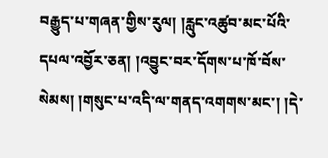བརྒྱུད་པ་གཞན་གྱིས་རུལ། །རླུང་འཚུབ་མང་པོའི་དཔལ་འབྱོར་ཅན། །འབྱུང་བར་དོགས་པ་ཁོ་བོས་སེམས། །གསུང་པ་འདི་ལ་གནད་འགགས་མང་། །དེ་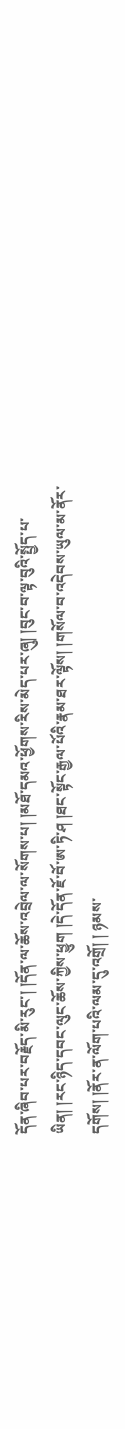དོན་ཞིབ་པར་བརྗོད་མི་རུང་། །དོན་ལ་ཆོས་འབྲེལ་ལ་སོགས་པ། །མཐོ་དམའ་ཕྱོགས་རིས་མེད་པར་ཞུ། །བུང་བ་ལྟ་བུའི་སྤྱོད་པ་ཡིན། །རང་ཉིད་དབང་ལུང་ཆོས་ཀྱིས་ཕྱུག །དེ་དོན་ཇོ་བོ་ཨ་ཏི་ཤ །ཐང་སྟོང་རྒྱལ་པོའི་རྣམ་ཐར་ལྟོས། །གསོལ་བ་འདེབས་ཡུལ་མ་ནོར་དགོས། །ནོར་ན་ལོག་པའི་ལམ་དུ་འགྲོ། ། ཉམས་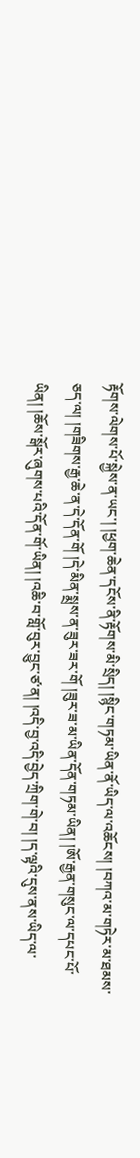རྟོགས་ལེགས་པོ་སྐྱེས་ན་ཡང་། །ཕྱག་ཆེན་དངོས་ནི་རྟོགས་མི་སྲིད། །སྙིང་གཏམ་ཡིན་ནོ་ཡིད་ལ་འཆོངས། །བཀའ་མ་གཏེར་མ་ཐམས་ཅད་ལ། །གཟིགས་རྒྱ་ཆེ་ན་དེ་དོན་གོ །དེ་མིན་སྨྲས་ན་ཟུར་ཟར་གོ །ཟུར་ཟ་མ་ཡིན་དོན་གཏམ་ཡིན། །ཨོ་རྒྱན་གསུང་ལ་དཔང་པོ་ཡིན། །ཆོས་སྒོར་ཞུགས་པའི་དོན་གོ་ཡིན། །འཆི་བ་གློ་བུར་བྱུང་ཙ་ན། །འདི་བྱ་འདི་བྱེད་ཀྲིག་གེ་བ། །ད་ལྟའི་དུས་ནས་ཡིད་ལ་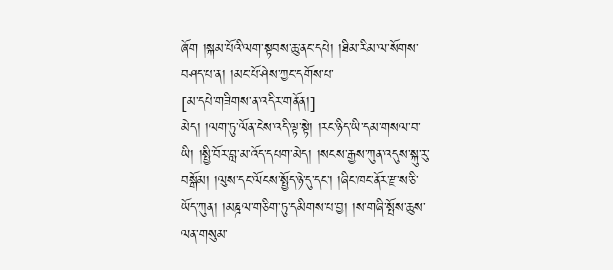ཞོག །སྐམ་པོའི་ལག་སྟབས་ཆུ་ནང་དཔེ། །ཐིམ་རིམ་ལ་སོགས་བཤད་པ་ན། །མང་པོ་ཤེས་ཀྱང་དགོས་པ་
[མ་དཔེ་གཟིགས་ན་འདིར་གནོན།]
མེད། །ལག་ཏུ་ལོན་ངེས་འདི་ལྟ་སྟེ། །རང་ཉིད་ཡི་དམ་གསལ་བ་ཡི། །སྤྱི་བོར་བླ་མ་འོད་དཔག་མེད། །སངས་རྒྱས་ཀུན་འདུས་སྐུ་རུ་བསྒོམ། །ལུས་དང་ལོངས་སྤྱོད་ཉེ་དུ་དང་། །ཞིང་ཁང་ནོར་རྫ་ས་ཅི་ཡོད་ཀུན། །མཎྜལ་གཅིག་ཏུ་དམིགས་པ་བྱ། །ས་གཞི་སྤོས་ཆུས་ལན་གསུམ་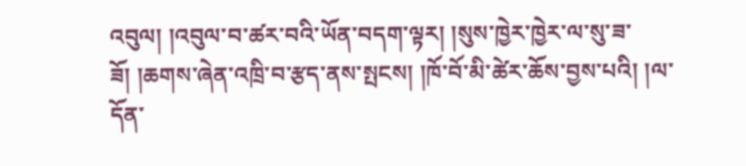འབུལ། །འབུལ་བ་ཚར་བའི་ཡོན་བདག་ལྟར། །སུས་ཁྱེར་ཁྱེར་ལ་སུ་ཟ་ཟོ། །ཆགས་ཞེན་འཁྲི་བ་རྩད་ནས་སྤངས། །ཁོ་བོ་མི་ཚེར་ཆོས་བྱས་པའི། །ལ་དོན་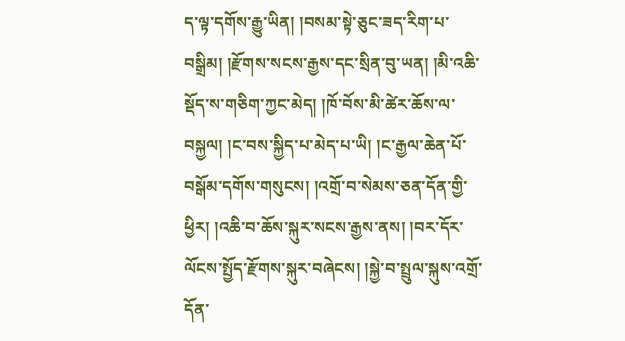ད་ལྟ་དགོས་རྒྱུ་ཡིན། །བསམ་སྟེ་ཅུང་ཟད་རིག་པ་བསྒྲིམ། །རྫོགས་སངས་རྒྱས་དང་སྲིན་བུ་ཡན། །མི་འཆི་སྡོད་ས་གཅིག་ཀྱང་མེད། །ཁོ་བོས་མི་ཚེར་ཆོས་ལ་བསྐྱལ། །ང་བས་སྐྱིད་པ་མེད་པ་ཡི། །ང་རྒྱལ་ཆེན་པོ་བསྒོམ་དགོས་གསུངས། །འགྲོ་བ་སེམས་ཅན་དོན་གྱི་ཕྱིར། །འཆི་བ་ཆོས་སྐུར་སངས་རྒྱས་ནས། །བར་དོར་ལོངས་སྤྱོད་རྫོགས་སྐུར་བཞེངས། །སྐྱེ་བ་སྤྲུལ་སྐུས་འགྲོ་དོན་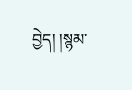བྱེད། །སྙམ་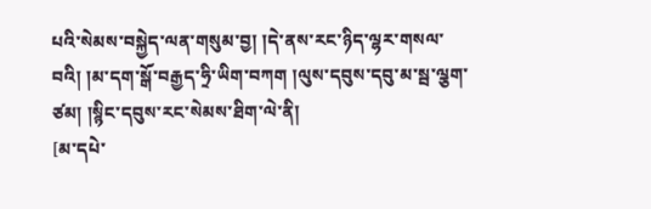པའི་སེམས་བསྐྱེད་ལན་གསུམ་བྱ། །དེ་ནས་རང་ཉིད་ལྷར་གསལ་བའི། །མ་དག་སྒོ་བརྒྱད་ཧྲི་ཡིག་བཀག །ལུས་དབུས་དབུ་མ་སྦ་ལྕག་ཙམ། །སྙིང་དབུས་རང་སེམས་ཐིག་ལེ་ནི།
[མ་དཔེ་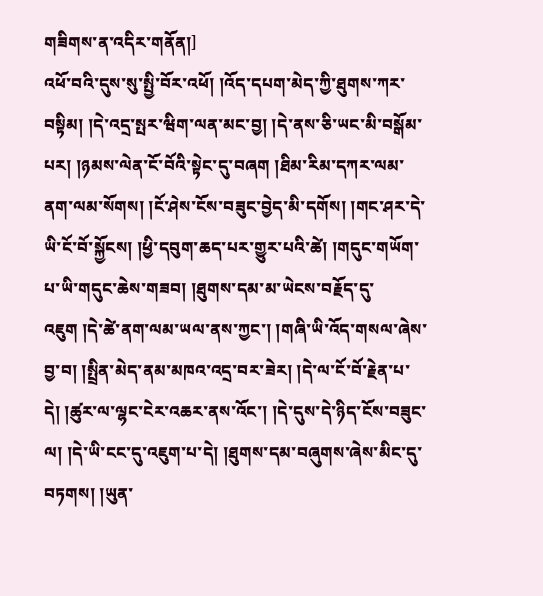གཟིགས་ན་འདིར་གནོན།]
འཕོ་བའི་དུས་སུ་སྤྱི་བོར་འཕོ། །འོད་དཔག་མེད་ཀྱི་ཐུགས་ཀར་བསྟིམ། །དེ་འདྲ་སྤར་ཝིག་ལན་མང་བྱ། །དེ་ནས་ཅི་ཡང་མི་བསྒོམ་པར། །ཉམས་ལེན་ངོ་བོའི་སྟེང་དུ་བཞག །ཐིམ་རིམ་དཀར་ལམ་ནག་ལམ་སོགས། །ངོ་ཤེས་ངོས་བཟུང་བྱེད་མི་དགོས། །གང་ཤར་དེ་ཡི་ངོ་བོ་སྐྱོངས། །ཕྱི་དབུག་ཆད་པར་གྱུར་པའི་ཚེ། །གདུང་གཡོག་པ་ཡི་གདུང་ཆེས་གཟབ། །ཐུགས་དམ་མ་ཡེངས་བརྗོད་དུ་འཇུག །དེ་ཚེ་ནག་ལམ་ཡལ་ནས་ཀྱང་། །གཞི་ཡི་འོད་གསལ་ཞེས་བྱ་བ། །སྤྲིན་མེད་ནམ་མཁའ་འདྲ་བར་ཟེར། །དེ་ལ་ངོ་བོ་རྗེན་པ་དེ། །ཚུར་ལ་ལྷང་ངེར་འཆར་ནས་འོང་། །དེ་དུས་དེ་ཉིད་ངོས་བཟུང་ལ། །དེ་ཡི་ངང་དུ་འཇུག་པ་དེ། །ཐུགས་དམ་བཞུགས་ཞེས་མིང་དུ་བཏགས། །ཡུན་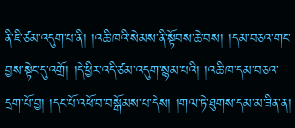ནི་ཇི་ཙམ་འདུག་པ་ནི། །འཆི་ཁའི་སེམས་ནི་སྟོབས་ཆེ་བས། །དམ་བཅའ་གང་བྱས་སྟེང་དུ་འགྲོ། །དེ་ཕྱིར་འདི་ཙམ་འདུག་སྙམ་པའི། །འཆི་ཁ་དམ་བཅའ་དྲག་པོ་བྱ། །དང་པོ་འཕོ་བ་བསྒོམས་པ་དེས། །གལ་ཏེ་ཐུགས་དམ་མ་ཟིན་ན།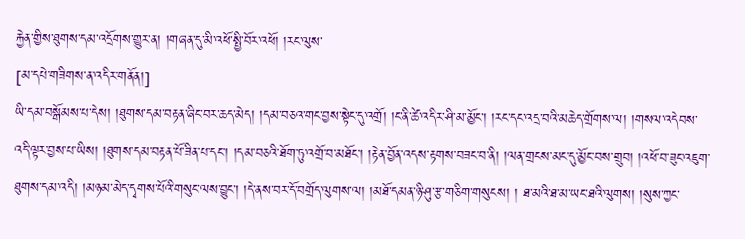རྐྱེན་གྱིས་ཐུགས་དམ་འདྲོགས་གྱུར་ན། །གཞན་དུ་མི་འཕོ་སྤྱི་བོར་འཕོ། །རང་ལུས་
[མ་དཔེ་གཟིགས་ན་འདིར་གནོན།]
ཡི་དམ་བསྒོམས་པ་དེས། །ཐུགས་དམ་བརྟན་ཞིང་བར་ཆད་མེད། །དམ་བཅའ་གང་བྱས་སྟེང་དུ་འགྲོ། །ང་ནི་ཚེ་འདིར་ཤི་མ་མྱོང་། །རང་དང་འདྲ་བའི་མཆེད་གྲོགས་ལ། །གསལ་འདེབས་འདི་ལྟར་བྱས་པ་ཡིས། །ཐུགས་དམ་བརྟན་པོ་ཟིན་པ་དང་། །དམ་བཅའི་ཐོག་ཏུ་འགྲོ་བ་མཐོང་། །རྟེན་བྱོན་འདས་རྟགས་བཟང་བ་ནི། །ལན་གྲངས་མང་དུ་མྱོང་བས་གྲུབ། །འཕོ་བ་ཟུང་འཇུག་ཐུགས་དམ་འདི། །མཉམ་མེད་དྭགས་པོའི་གསུང་ལས་བྱུང་། །དེ་ནས་བར་དོ་བགྲོད་ལུགས་ལ། །མཐོ་དམན་ཉི་ཤུ་རྩ་གཅིག་གསུངས། ། ཐ་མའི་ཐ་མ་ཡང་ཐའི་ལུགས། །སུས་ཀྱང་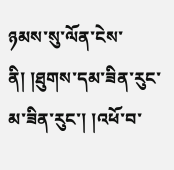ཉམས་སུ་ལོན་ངེས་ནི། །ཐུགས་དམ་ཟིན་རུང་མ་ཟིན་རུང་། །འཕོ་བ་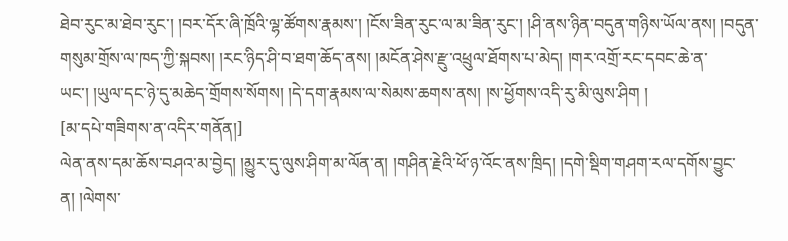ཐེབ་རུང་མ་ཐེབ་རུང་། །བར་དོར་ཞི་ཁྲོའི་ལྷ་ཚོགས་རྣམས་། །ངོས་ཟིན་རུང་ལ་མ་ཟིན་རུང་། །ཤི་ནས་ཉིན་བདུན་གཉིས་ཡོལ་ནས། །བདུན་གསུམ་གྲོས་ལ་ཁད་ཀྱི་སྐབས། །རང་ཉིད་ཤི་བ་ཐག་ཆོད་ནས། །མངོན་ཤེས་རྫུ་འཕྲུལ་ཐོགས་པ་མེད། །གར་འགྲོ་རང་དབང་ཆེ་ན་ཡང་། །ཡུལ་དང་ཉེ་དུ་མཆེད་གྲོགས་སོགས། །དེ་དག་རྣམས་ལ་སེམས་ཆགས་ནས། །ས་ཕྱོགས་འདི་རུ་མི་ལུས་ཤིག །
[མ་དཔེ་གཟིགས་ན་འདིར་གནོན།]
ལེན་ནས་དམ་ཆོས་བཤའ་མ་བྱེད། །མྱུར་དུ་ལུས་ཤིག་མ་ལོན་ན། །གཤིན་རྗེའི་ཕོ་ཉ་འོང་ནས་ཁྲིད། །དགེ་སྡིག་གཤག་རལ་དགོས་བྱུང་ན། །ལེགས་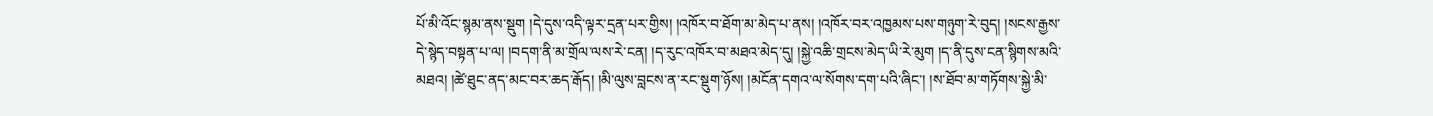པོ་མི་འོང་སྙམ་ནས་སྡུག །དེ་དུས་འདི་ལྟར་དྲན་པར་གྱིས། །འཁོར་བ་ཐོག་མ་མེད་པ་ནས། །འཁོར་བར་འཁྱམས་པས་གཉུག་རེ་བུད། །སངས་རྒྱས་དེ་སྙེད་བསྟན་པ་ལ། །བདག་ནི་མ་གྲོལ་ལས་རེ་ངན། །ད་རུང་འཁོར་བ་མཐའ་མེད་དུ། །སྐྱེ་འཆི་གྲངས་མེད་ཡི་རེ་མུག །ད་ནི་དུས་ངན་སྙིགས་མའི་མཐའ། །ཚེ་ཐུང་ནད་མང་བར་ཆད་རྒོད། །མི་ལུས་བླངས་ན་རང་སྡུག་ཉོས། །མངོན་དགའ་ལ་སོགས་དག་པའི་ཞིང་། །ས་ཐོབ་མ་གཏོགས་སྐྱེ་མི་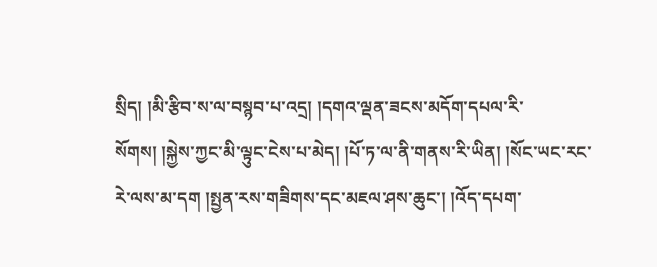སྲིད། །མི་རྩིབ་ས་ལ་བསྙབ་པ་འདྲ། །དགའ་ལྡན་ཟངས་མདོག་དཔལ་རི་སོགས། །སྐྱེས་ཀྱང་མི་ལྟུང་ངེས་པ་མེད། །པོ་ཏ་ལ་ནི་གནས་རི་ཡིན། །སོང་ཡང་རང་རེ་ལས་མ་དག །སྤྱན་རས་གཟིགས་དང་མཇལ་ཤས་ཆུང་། །འོད་དཔག་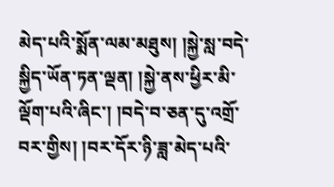མེད་པའི་སྨོན་ལམ་མཐུས། །སྐྱེ་སླ་བདེ་སྐྱིད་ཡོན་ཏན་ལྡན། །སྐྱེ་ནས་ཕྱིར་མི་ལྡོག་པའི་ཞིང་། །བདེ་བ་ཅན་དུ་འགྲོ་བར་གྱིས། །བར་དོར་ཉི་ཟླ་མེད་པའི་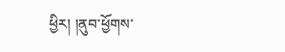ཕྱིར། །ནུབ་ཕྱོགས་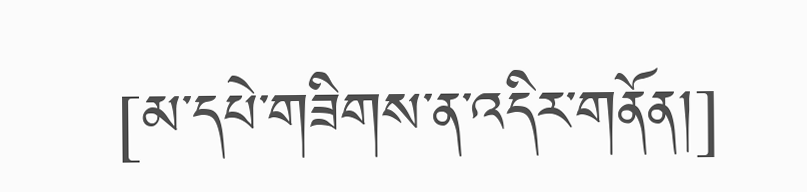[མ་དཔེ་གཟིགས་ན་འདིར་གནོན།]